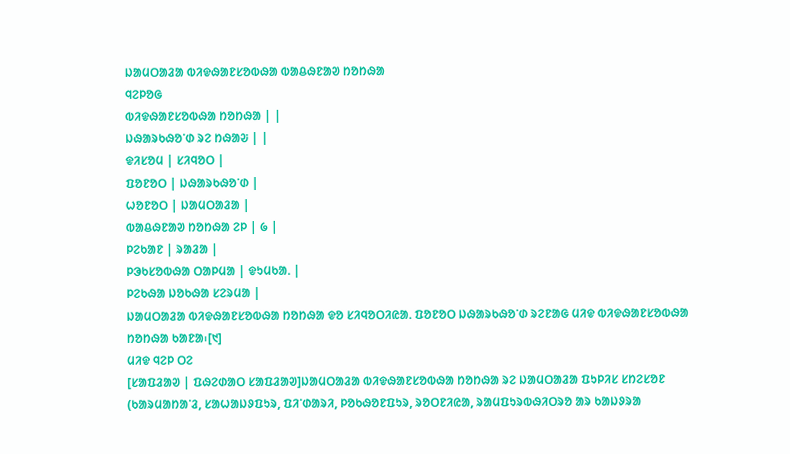ᱡᱟᱢᱛᱟᱲᱟ ᱵᱤᱫᱷᱟᱱᱥᱚᱵᱷᱟ ᱵᱟᱪᱷᱱᱟᱣ ᱴᱚᱴᱷᱟ
ᱧᱮᱞᱚᱜ
ᱵᱤᱫᱷᱟᱱᱥᱚᱵᱷᱟ ᱴᱚᱴᱷᱟ | |
ᱡᱷᱟᱨᱠᱷᱚᱸᱰ ᱨᱮ ᱴᱷᱟᱶ | |
ᱫᱤᱥᱚᱢ | ᱥᱤᱧᱚᱛ |
ᱯᱚᱱᱚᱛ | ᱡᱷᱟᱨᱠᱷᱚᱸᱰ |
ᱦᱚᱱᱚᱛ | ᱡᱟᱢᱛᱟᱲᱟ |
ᱵᱟᱪᱷᱱᱟᱣ ᱴᱚᱴᱷᱟ ᱮᱞ | ᱙ |
ᱞᱮᱠᱟᱱ | ᱨᱟᱲᱟ |
ᱞᱳᱠᱥᱚᱵᱷᱟ ᱛᱟᱞᱢᱟ | ᱫᱩᱢᱠᱟᱹ |
ᱞᱮᱠᱷᱟ ᱡᱚᱠᱷᱟ ᱥᱮᱨᱢᱟ |
ᱡᱟᱢᱛᱟᱲᱟ ᱵᱤᱫᱷᱟᱱᱥᱚᱵᱷᱟ ᱴᱚᱴᱷᱟ ᱫᱚ ᱥᱤᱧᱚᱛᱤᱭᱟᱹ ᱯᱚᱱᱚᱛ ᱡᱷᱟᱨᱠᱷᱚᱸᱰ ᱨᱮᱱᱟᱜ ᱢᱤᱫ ᱵᱤᱫᱷᱟᱱᱥᱚᱵᱷᱟ ᱴᱚᱴᱷᱟ ᱠᱟᱱᱟ᱾[᱑]
ᱢᱤᱫ ᱧᱮᱞ ᱛᱮ
[ᱥᱟᱯᱲᱟᱣ | ᱯᱷᱮᱰᱟᱛ ᱥᱟᱯᱲᱟᱣ]ᱡᱟᱢᱛᱟᱲᱟ ᱵᱤᱫᱷᱟᱱᱥᱚᱵᱷᱟ ᱴᱚᱴᱷᱟ ᱨᱮ ᱡᱟᱢᱛᱟᱲᱟ ᱯᱩᱞᱤᱥ ᱥᱴᱮᱥᱚᱱ (ᱠᱟᱨᱢᱟᱴᱟᱸᱲ, ᱥᱟᱦᱟᱡᱽᱯᱩᱨ, ᱯᱤᱸᱰᱟᱨᱤ, ᱞᱚᱠᱷᱚᱱᱯᱩᱨ, ᱨᱚᱛᱱᱤᱭᱟ, ᱨᱟᱢᱯᱩᱨᱵᱷᱤᱛᱨᱚ ᱟᱨ ᱠᱟᱡᱽᱨᱟ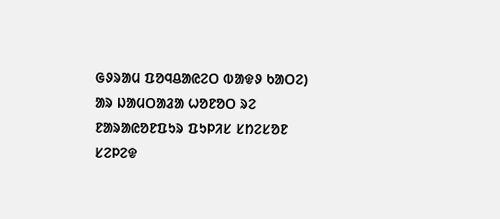ᱜᱽᱨᱟᱢ ᱯᱚᱧᱪᱟᱭᱮᱛ ᱵᱟᱫᱽ ᱠᱟᱛᱮ) ᱟᱨ ᱡᱟᱢᱛᱟᱲᱟ ᱦᱚᱱᱚᱛ ᱨᱮ ᱱᱟᱨᱟᱭᱚᱱᱯᱩᱨ ᱯᱩᱞᱤᱥ ᱥᱴᱮᱥᱚᱱ ᱥᱮᱞᱮᱫ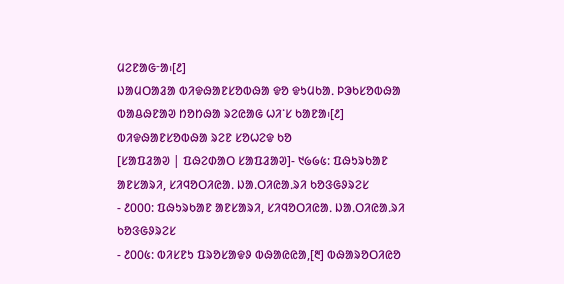ᱢᱮᱱᱟᱜᱼᱟ᱾[᱒]
ᱡᱟᱢᱛᱟᱲᱟ ᱵᱤᱫᱷᱟᱱᱥᱚᱵᱷᱟ ᱫᱚ ᱫᱩᱢᱠᱟᱹ ᱞᱳᱠᱥᱚᱵᱷᱟ ᱵᱟᱪᱷᱱᱟᱣ ᱴᱚᱴᱷᱟ ᱨᱮᱭᱟᱜ ᱦᱤᱸᱥ ᱠᱟᱱᱟ᱾[᱒]
ᱵᱤᱫᱷᱟᱱᱥᱚᱵᱷᱟ ᱨᱮᱱ ᱥᱚᱦᱮᱫ ᱠᱚ
[ᱥᱟᱯᱲᱟᱣ | ᱯᱷᱮᱰᱟᱛ ᱥᱟᱯᱲᱟᱣ]- ᱑᱙᱙᱕: ᱯᱷᱩᱨᱠᱟᱱ ᱟᱱᱥᱟᱨᱤ, ᱥᱤᱧᱚᱛᱤᱭᱟᱹ ᱡᱟᱹᱛᱤᱭᱟᱹᱨᱤ ᱠᱚᱝᱜᱽᱨᱮᱥ
- ᱒᱐᱐᱐: ᱯᱷᱩᱨᱠᱟᱱ ᱟᱱᱥᱟᱨᱤ, ᱥᱤᱧᱚᱛᱤᱭᱟᱹ ᱡᱟᱹᱛᱤᱭᱟᱹᱨᱤ ᱠᱚᱝᱜᱽᱨᱮᱥ
- ᱒᱐᱐᱕: ᱵᱤᱥᱱᱩ ᱯᱨᱚᱥᱟᱫᱽ ᱵᱷᱟᱭᱭᱟ,[᱓] ᱵᱷᱟᱨᱚᱛᱤᱭᱚ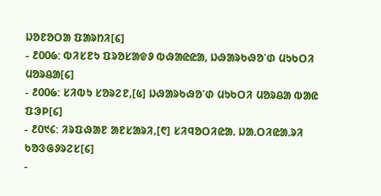ᱡᱚᱱᱚᱛᱟ ᱯᱟᱨᱴᱤ[᱔]
- ᱒᱐᱐᱙: ᱵᱤᱥᱱᱩ ᱯᱨᱚᱥᱟᱫᱽ ᱵᱷᱟᱭᱭᱟ, ᱡᱷᱟᱨᱠᱷᱚᱸᱰ ᱢᱩᱠᱛᱤ ᱢᱚᱨᱪᱟ[᱔]
- ᱒᱐᱐᱙: ᱥᱤᱵᱩ ᱥᱚᱨᱮᱱ,[᱕] ᱡᱷᱟᱨᱠᱷᱚᱸᱰ ᱢᱩᱠᱛᱤ ᱢᱚᱨᱪᱟ ᱵᱟᱭ ᱯᱳᱞ[᱔]
- ᱒᱐᱑᱔: ᱤᱨᱯᱷᱟᱱ ᱟᱱᱥᱟᱨᱤ,[᱖] ᱥᱤᱧᱚᱛᱤᱭᱟᱹ ᱡᱟᱹᱛᱤᱭᱟᱹᱨᱤ ᱠᱚᱝᱜᱽᱨᱮᱥ[᱔]
-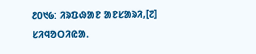᱒᱐᱑᱙: ᱤᱨᱯᱷᱟᱱ ᱟᱱᱥᱟᱨᱤ,[᱗] ᱥᱤᱧᱚᱛᱤᱭᱟᱹ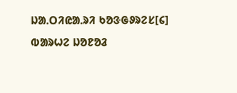ᱡᱟᱹᱛᱤᱭᱟᱹᱨᱤ ᱠᱚᱝᱜᱽᱨᱮᱥ[᱔]
ᱵᱟᱨᱦᱮ ᱡᱚᱱᱚᱲ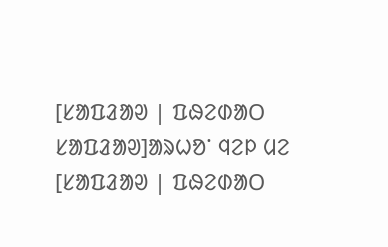[ᱥᱟᱯᱲᱟᱣ | ᱯᱷᱮᱰᱟᱛ ᱥᱟᱯᱲᱟᱣ]ᱟᱨᱦᱚᱸ ᱧᱮᱞ ᱢᱮ
[ᱥᱟᱯᱲᱟᱣ | ᱯᱷᱮᱰᱟᱛ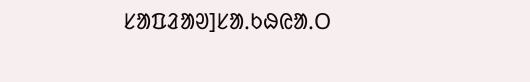ᱥᱟᱯᱲᱟᱣ]ᱥᱟᱹᱠᱷᱭᱟᱹᱛ